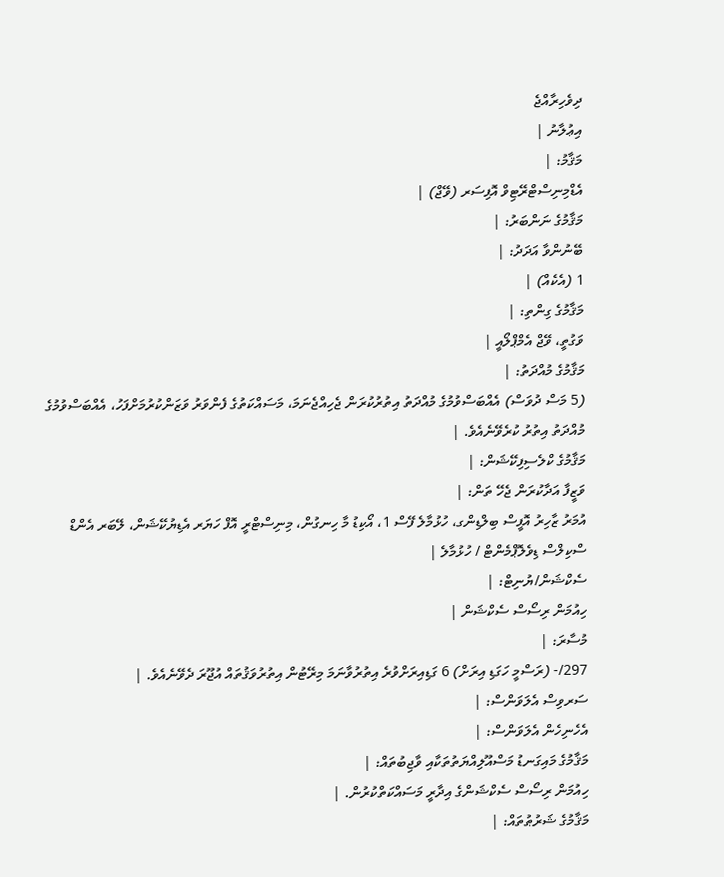ދިވެހިރާއްޖެ
އިޢުލާނު |
މަޤާމު: |
އެޑްމިނިސްޓްރޭޓިވް އޮފިސަރ (ވޭޖް) |
މަޤާމުގެ ނަންބަރު: |
ބޭނުންވާ އަދަދު: |
1 (އެކެއް) |
މަޤާމުގެ ގިންތި: |
ވަގުތީ، ވޭޖް އެމްޕްލޯއީ |
މަޤާމުގެ މުއްދަތު: |
(5 މަސް ދުވަސް) އެއްބަސްވުމުގެ މުއްދަތު އިތުރުކުރަން ޖެހިއްޖެނަމަ، މަސައްކަތުގެ ފެންވަރު ވަޒަންކުރުމަށްފަހު، އެއްބަސްވުމުގެ މުއްދަތު އިތުރު ކުރެވޭނެއެވެ. |
މަޤާމުގެ ކްލެސިފިކޭޝަން: |
ވަޒީފާ އަދާކުރަން ޖެހޭ ތަން: |
އުމަރު ޒާހިރު އޮފީސް ބިލްޑިންގ، ހުޅުމާލެ ފޭސް 1، އޯކިޑު މާ ހިނގުން، މިނިސްޓްރީ އޮފް ހަޔަރ އެޑިޔުކޭޝަން، ލޭބަރ އެންޑް ސްކިލްސް ޑިވެލޮޕްމެންޓް / ހުޅުމާލެ |
ސެކްޝަން/ޔުނިޓް: |
ހިއުމަން ރިސޯސް ސެކްޝަން |
މުސާރަ: |
297/- (ރަސްމީ ހަގަޑި އިރަށް) 6 ގަޑިއިރަށްވުރެ އިތުރުވާނަމަ މިރޭޓުން އިތުރުވަޤުތައް އުޖޫރަ ދެވޭނެއެވެ. |
ސަރވިސް އެލަވަންސް: |
އެހެނިހެން އެލަވަންސް: |
މަޤާމުގެ މައިގަނޑު މަސްއޫލިއްޔަތުތަކާއި ވާޖިބުތައް: |
ހިއުމަން ރިސޯސް ސެކްޝަންގެ އިދާރީ މަސައްކަތްކުރުން. |
މަޤާމުގެ ޝަރުޠުތައް: |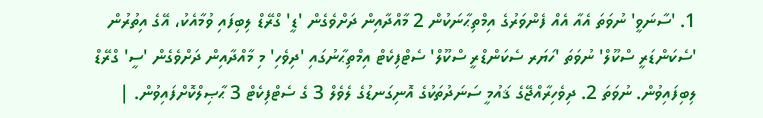1. 'ސާނަވީ' ނުވަތަ އެއާ އެއް ފެންވަރުގެ އިމްތިޙާނަކުން 2 މާއްދާއިން ދަށްވެގެން 'ޑީ' ގްރޭޑް ލިބިފައި ވުމާއެކު، އޭގެ އިތުރުން 'ސެކަންޑަރީ ސްކޫލް' ނުވަތަ 'ހަޔަރ ސެކަންޑްރީ ސްކޫލް' ސެޓްފިކެޓް އިމްތިޙާނުގައި 'ދިވެހި' މި މާއްދާއިން ދަށްވެގެން 'ސީ' ގްރޭޑް ލިބިފައިވުން. ނުވަތަ 2. ދިވެހިރާއްޖޭގެ ޤައުމީ ސަނަދުތަކުގެ އޮނިގަނޑުގެ ލެވެލް 3 ގެ ސެޓްފިކެޓް 3 ޙާޞިލްކޮށްފައިވުން. |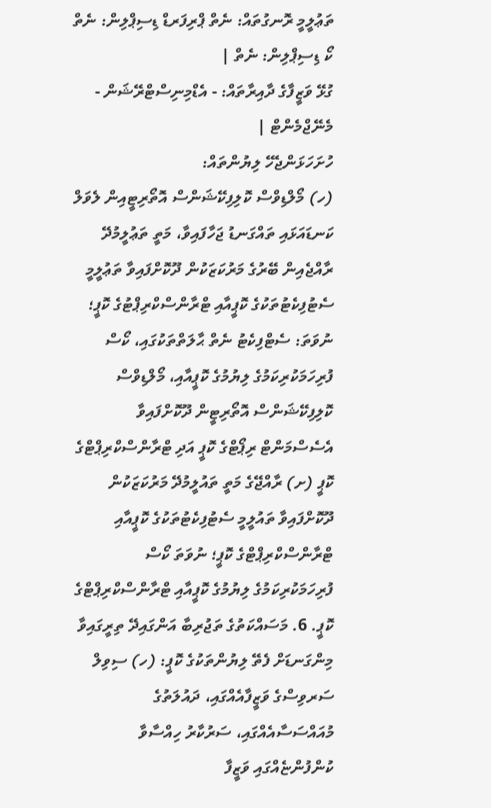ތަޢުލީމީ ރޮނގުތައް: ނެތް ޕްރިފަރޑް ޑިސިޕްލިން: ނެތް ކޯ ޑިސިޕްލިން: ނެތް |
ގުޅޭ ވަޒީފާގެ ދާއިރާތައް: - އެޑްމިނިސްޓްރޭޝަން - މެނޭޖްމެންޓް |
ހުށަހަޅަންޖެހޭ ލިޔުންތައް:
(ހ) މޯލްޑިވްސް ކޮލިފިކޭޝަންސް އޮތޯރިޓީއިން ލެވަލް ކަނޑައަޅައި ތައްގަނޑު ޖަހާފައިވާ، މަތީ ތަޢުލީމުދޭ ރާއްޖެއިން ބޭރުގެ މަރުކަޒަކުން ދޫކޮށްފައިވާ ތަޢުލީމީ ސެޓުފިކެޓުތަކުގެ ކޮޕީއާއި ޓްރާންސްކްރިޕްޓުގެ ކޮޕީ؛ ނުވަތަ: ސެޓްފިކެޓު ނެތް ޙާލަތްތަކުގައި، ކޯސް ފުރިހަމަކުރިކަމުގެ ލިޔުމުގެ ކޮޕީއާއި، މޯލްޑިވްސް ކޮލިފިކޭޝަންސް އޮތޯރިޓީން ދޫކޮށްފައިވާ އެސެސްމަންޓް ރިޕޯޓްގެ ކޮޕީ އަދި ޓްރާންސްކްރިޕްޓްގެ ކޮޕީ (ށ) ރާއްޖޭގެ މަތީ ތައުލީމުދޭ މަރުކަޒަކުން ދޫކޮށްފައިވާ ތައުލީމީ ސެޓުފިކެޓުތަކުގެ ކޮޕީއާއި ޓްރާންސްކްރިޕްޓްގެ ކޮޕީ؛ ނުވަތަ ކޯސް ފުރިހަމަކުރިކަމުގެ ލިޔުމުގެ ކޮޕީއާއި ޓްރާންސްކްރިޕްޓްގެ ކޮޕީ. 6. މަސައްކަތުގެ ތަޖުރިބާ އަންގައިދޭ ތިރީގައިވާ މިންގަނޑަށް ފެތޭ ލިޔުންތަކުގެ ކޮޕީ: (ހ) ސިވިލް ސަރވިސްގެ ވަޒީފާއެއްގައި، ދައުލަތުގެ މުއައްސަސާއެއްގައި، ސަރުކާރު ހިއްސާވާ ކުންފުންޏެއްގައި ވަޒީފާ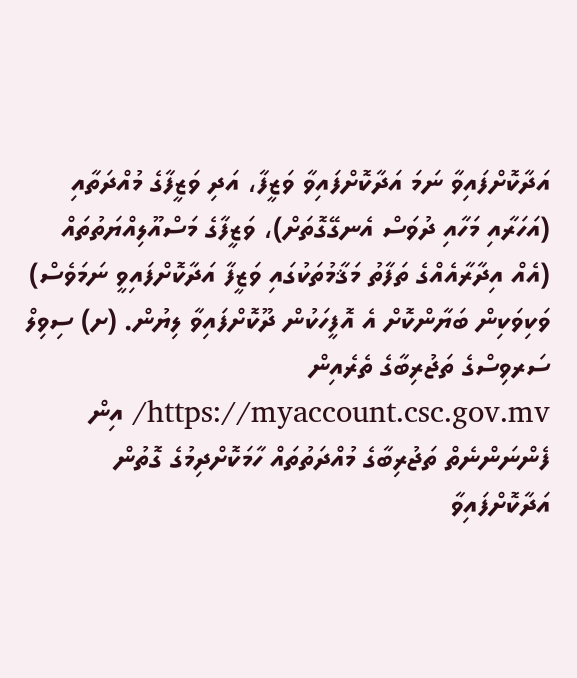އަދާކޮށްފައިވާ ނަމަ އަދާކޮށްފައިވާ ވަޒީފާ، އަދި ވަޒީފާގެ މުއްދަތާއި (އަހަރާއި މަހާއި ދުވަސް އެނގޭގޮތަށް)، ވަޒީފާގެ މަސްއޫލިއްޔަތުތައް (އެއް އިދާރާއެއްގެ ތަފާތު މަޤާމުތަކުގައި ވަޒީފާ އަދާކޮށްފައިވީ ނަމަވެސް) ވަކިވަކިން ބަޔާންކޮށް އެ އޮފީހަކުން ދޫކޮށްފައިވާ ލިޔުން. (ށ) ސިވިލް ސަރވިސްގެ ތަޖުރިބާގެ ތެރެއިން https://myaccount.csc.gov.mv/ އިން ފެންނަންނެތް ތަޖުރިބާގެ މުއްދަތުތައް ހާމަކޮށްދިމުގެ ގޮތުން އަދާކޮށްފައިވާ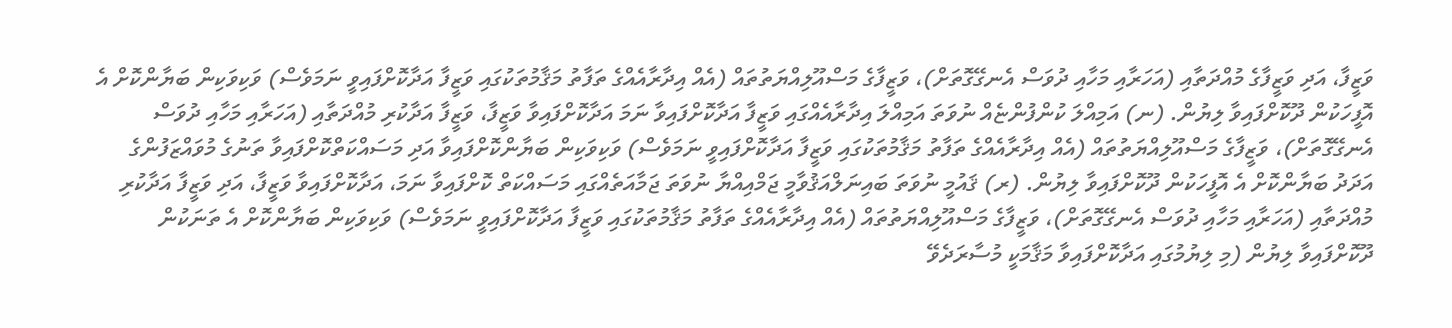ވަޒީފާ، އަދި ވަޒީފާގެ މުއްދަތާއި (އަހަރާއި މަހާއި ދުވަސް އެނގޭގޮތަށް)، ވަޒީފާގެ މަސްއޫލިއްޔަތުތައް (އެއް އިދާރާއެއްގެ ތަފާތު މަޤާމުތަކުގައި ވަޒީފާ އަދާކޮށްފައިވީ ނަމަވެސް) ވަކިވަކިން ބަޔާންކޮށް އެ އޮފީހަކުން ދޫކޮށްފައިވާ ލިޔުން. (ނ) އަމިއްލަ ކުންފުންޏެއް ނުވަތަ އަމިއްލަ އިދާރާއެއްގައި ވަޒީފާ އަދާކޮށްފައިވާ ނަމަ އަދާކޮށްފައިވާ ވަޒީފާ، ވަޒީފާ އަދާކުރި މުއްދަތާއި (އަހަރާއި މަހާއި ދުވަސް އެނގޭގޮތަށް)، ވަޒީފާގެ މަސްއޫލިއްޔަތުތައް (އެއް އިދާރާއެއްގެ ތަފާތު މަޤާމުތަކުގައި ވަޒީފާ އަދާކޮށްފައިވީ ނަމަވެސް) ވަކިވަކިން ބަޔާންކޮށްފައިވާ އަދި މަސައްކަތްކޮށްފައިވާ ތަނުގެ މުވައްޒަފުންގެ އަދަދު ބަޔާންކޮށް އެ އޮފީހަކުން ދޫކޮށްފައިވާ ލިޔުން. (ރ) ޤައުމީ ނުވަތަ ބައިނަލްއަޤުވާމީ ޖަމްއިއްޔާ ނުވަތަ ޖަމާއަތެއްގައި މަސައްކަތް ކޮށްފައިވާ ނަމަ، އަދާކޮށްފައިވާ ވަޒީފާ، އަދި ވަޒީފާ އަދާކުރި މުއްދަތާއި (އަހަރާއި މަހާއި ދުވަސް އެނގޭގޮތަށް)، ވަޒީފާގެ މަސްއޫލިއްޔަތުތައް (އެއް އިދާރާއެއްގެ ތަފާތު މަޤާމުތަކުގައި ވަޒީފާ އަދާކޮށްފައިވީ ނަމަވެސް) ވަކިވަކިން ބަޔާންކޮށް އެ ތަނަކުން ދޫކޮށްފައިވާ ލިޔުން (މި ލިޔުމުގައި އަދާކޮށްފައިވާ މަޤާމަކީ މުސާރަދެވޭ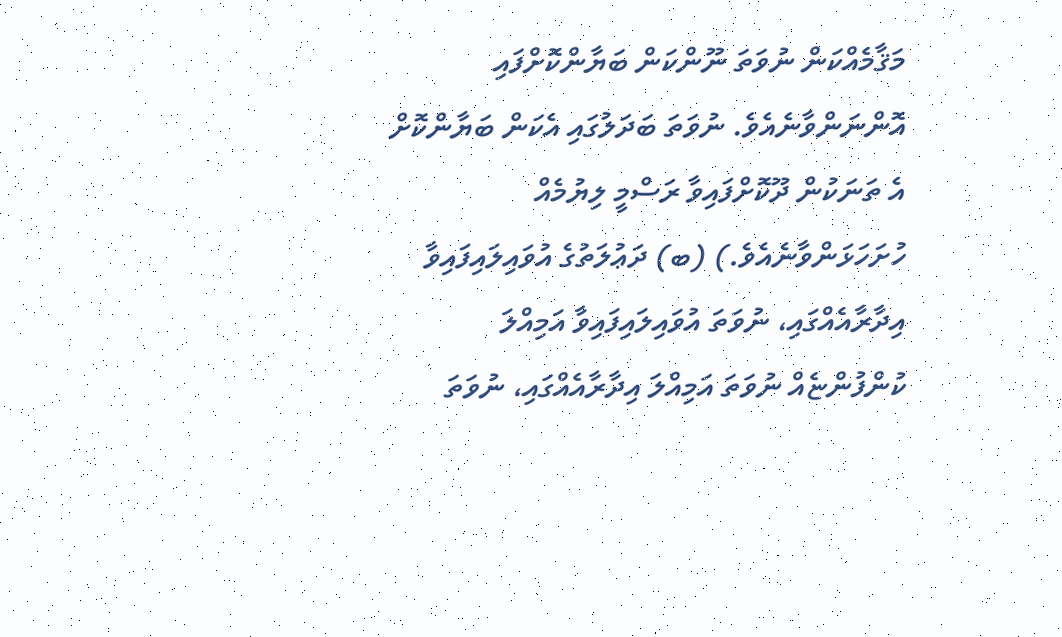މަޤާމެއްކަން ނުވަތަ ނޫންކަން ބަޔާންކޮށްފައި އޮންނަންވާނެއެވެ. ނުވަތަ ބަދަލުގައި އެކަން ބަޔާންކޮށް އެ ތަނަކުން ދޫކޮށްފައިވާ ރަސްމީ ލިޔުމެއް ހުށަހަޅަންވާނެއެވެ.) (ބ) ދަޢުލަތުގެ އުވައިލައިފައިވާ އިދާރާއެއްގައި، ނުވަތަ އުވައިލައިފައިވާ އަމިއްލަ ކުންފުންޏެއް ނުވަތަ އަމިއްލަ އިދާރާއެއްގައި، ނުވަތަ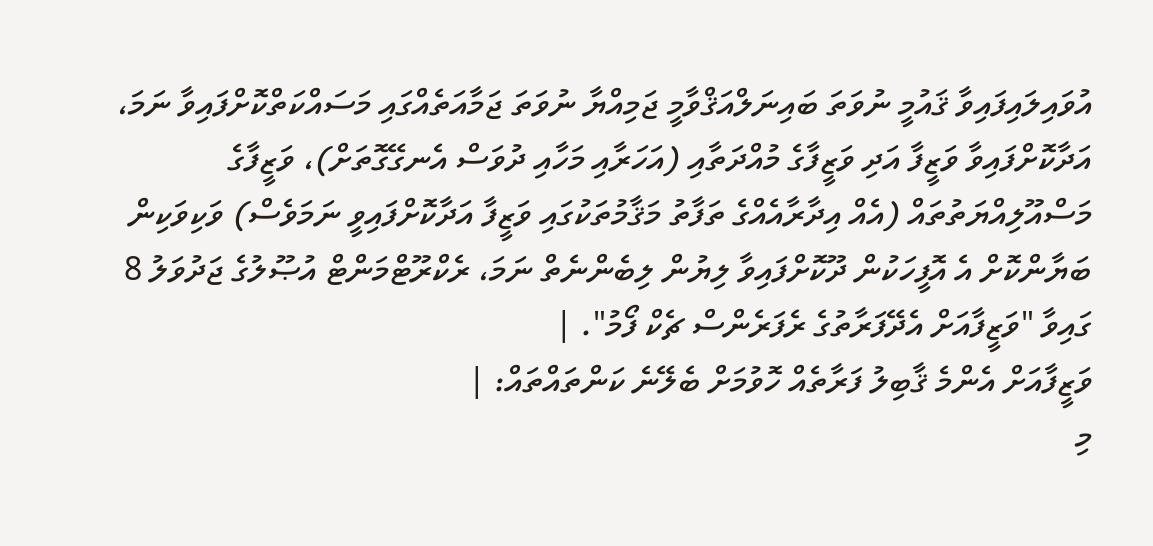އުވައިލައިފައިވާ ޤައުމީ ނުވަތަ ބައިނަލްއަޤްވާމީ ޖަމިއްޔާ ނުވަތަ ޖަމާއަތެއްގައި މަސައްކަތްކޮށްފައިވާ ނަމަ، އަދާކޮށްފައިވާ ވަޒީފާ އަދި ވަޒީފާގެ މުއްދަތާއި (އަހަރާއި މަހާއި ދުވަސް އެނގޭގޮތަށް)، ވަޒީފާގެ މަސްއޫލިއްޔަތުތައް (އެއް އިދާރާއެއްގެ ތަފާތު މަޤާމުތަކުގައި ވަޒީފާ އަދާކޮށްފައިވީ ނަމަވެސް) ވަކިވަކިން ބަޔާންކޮށް އެ އޮފީހަކުން ދޫކޮށްފައިވާ ލިޔުން ލިބެންނެތް ނަމަ، ރެކްރޫޓްމަންޓް އުޞޫލުގެ ޖަދުވަލު 8 ގައިވާ "ވަޒީފާއަށް އެދޭފަރާތުގެ ރެފަރެންސް ޗެކް ފޯމު". |
ވަޒީފާއަށް އެންމެ ޤާބިލު ފަރާތެއް ހޮވުމަށް ބެލޭނެ ކަންތައްތައް: |
މި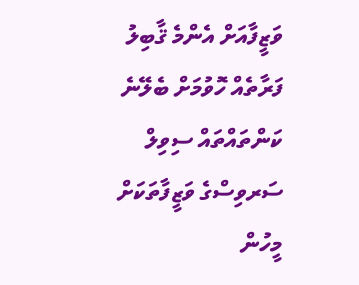ވަޒީފާއަށް އެންމެ ޤާބިލު ފަރާތެއް ހޮވުމަށް ބެލޭނެ ކަންތައްތައް ސިވިލް ސަރވިސްގެ ވަޒީފާތަކަށް މީހުން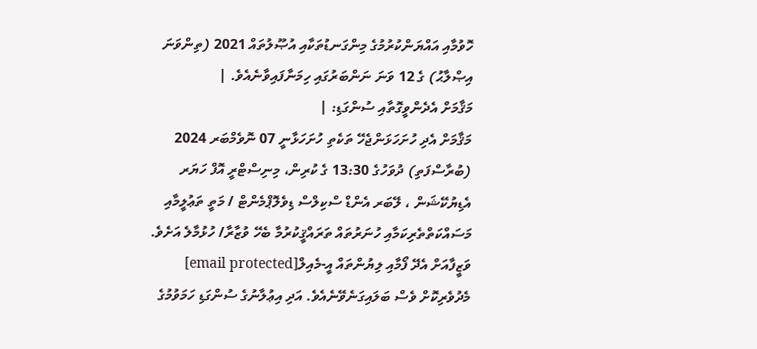ހޮވުމާއި އައްޔަންކުރުމުގެ މިންގަނޑުތަކާއި އުޞޫލުތައް 2021 (ތިންވަނަ އިޞްލާޙު) ގެ 12 ވަނަ ނަންބަރުގައި ހިމަނާފައިވާނެއެވެ. |
މަޤާމަށް އެދެންވީގޮތާއި ސުންގަޑި: |
މަޤާމަށް އެދި ހުށަހަޅަންޖެހޭ ތަކެތި ހުށަހަޅާނީ 07 ނޮވެމްބަރ 2024 (ބުރާސްފަތި) ދުވަހުގެ 13:30 ގެ ކުރިން، މިނިސްޓްރީ އޮފް ހަޔަރ އެޑިޔުކޭޝަން ، ލޭބަރ އެންޑް ސްކިލްސް ޑިވެލޮޕްމެންޓް / މަތީ ތަޢުލީމާއި މަސައްކަތްތެރިކަމާއި ހުނަރުތައް ތަރައްޤީކުރުމާ ބެހޭ ވުޒާރާ/ ހުޅުމާލެ އަށެވެ. ވަޒީފާއަށް އެދޭ ފޯމާއި ލިޔުންތައް އީ-މެއިލް[email protected] މެދުވެރިކޮށް ވެސް ބަލައިގަނެވޭނެއެވެ. އަދި އިޢުލާނުގެ ސުންގަޑި ހަމަވުމުގެ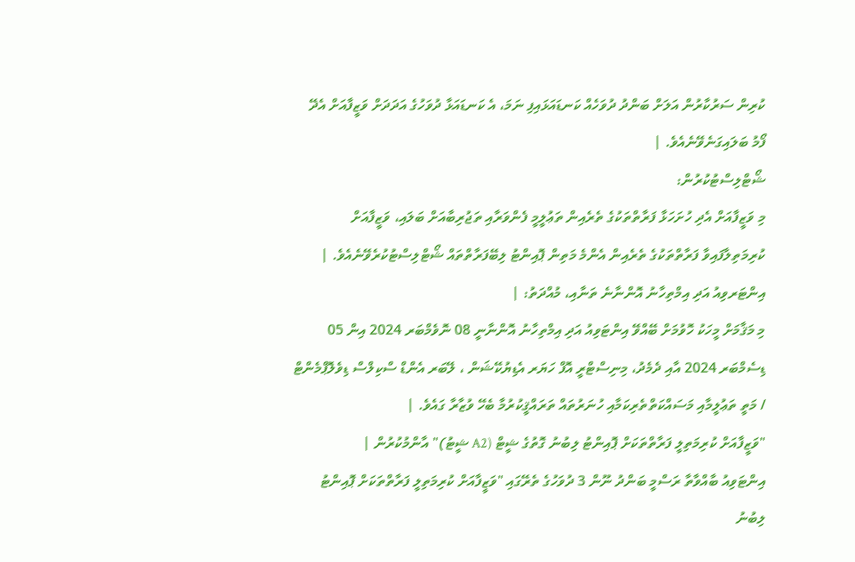ކުރިން ސަރުކާރުން އަލަށް ބަންދު ދުވަހެއް ކަނޑައަޅައިފި ނަމަ، އެ ކަނޑައަޅާ ދުވަހުގެ އަދަދަށް ވަޒީފާއަށް އެދޭ ފޯމު ބަލައިގަނެވޭނެއެވެ. |
ޝޯޓްލިސްޓުކުރުން:
މި ވަޒީފާއަށް އެދި ހުށަހަޅާ ފަރާތްތަކުގެ ތެރެއިން ތަޢުލީމީ ފެންވަރާއި ތަޖުރިބާއަށް ބަލައި، ވަޒީފާއަށް ކުރިމަތިލާފައިވާ ފަރާތްތަކުގެ ތެރެއިން އެންމެ މަތިން ޕޮއިންޓު ލިބޭފަރާތްތައް ޝޯޓްލިސްޓުކުރެވޭނެއެވެ. |
އިންޓަރވިއު އަދި އިމްތިހާނު އޮންނާނެ ތަނާއި، މުއްދަތު: |
މި މަޤާމަށް މީހަކު ހޮވުމަށް ބޭއްވޭ އިންޓަވިއު އަދި އިމްތިހާނު އޮންނާނީ 08 ނޮވެމްބަރ 2024 އިން 05 ޑިސެމްބަރ 2024 އާއި ދެމެދު، މިނިސްޓްރީ އޮފް ހަޔަރ އެޑިޔުކޭޝަން ، ލޭބަރ އެންޑް ސްކިލްސް ޑިވެލޮޕްމެންޓް / މަތީ ތަޢުލީމާއި މަސައްކަތްތެރިކަމާއި ހުނަރުތައް ތަރައްޤީކުރުމާ ބެހޭ ވުޒާރާ ގައެވެ. |
"ވަޒީފާއަށް ކުރިމަތިލީ ފަރާތްތަކަށް ޕޮއިންޓު ލިބުނު ގޮތުގެ ޝީޓް (A2 ޝީޓު)" އާންމުކުރުން |
އިންޓަވިއު ބާއްވާތާ ރަސްމީ ބަންދު ނޫން 3 ދުވަހުގެ ތެރޭގައި "ވަޒީފާއަށް ކުރިމަތިލީ ފަރާތްތަކަށް ޕޮއިންޓު ލިބުނު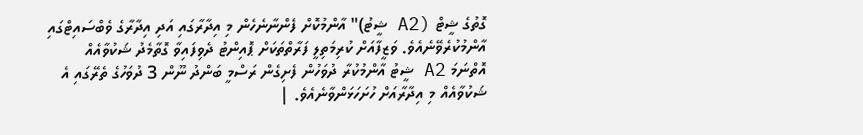ގޮތުގެ ޝީޓް (A2 ޝީޓު)" އާންމުކޮށް ފެންނާނެހެން މި އިދާރާގައި އަދި އިދާރާގެ ވެބްސައިޓްގައި އާންމުކުރެވޭނެއެވެ. ވަޒީފާއަށް ކުރިމަތިލީ ފަރާތްތަކަށް ޕޮއިންޓު ދެވިފައިވާ ގޮތާމެދު ޝަކުވާއެއް އޮތްނަމަ A2 ޝީޓު އާންމުކުރާ ދުވަހުން ފެށިގެން ރަސްމީ ބަންދު ނޫން 3 ދުވަހުގެ ތެރޭގައި އެ ޝަކުވާއެއް މި އިދާރާއަށް ހުށަހަޅަންވާނެއެވެ. |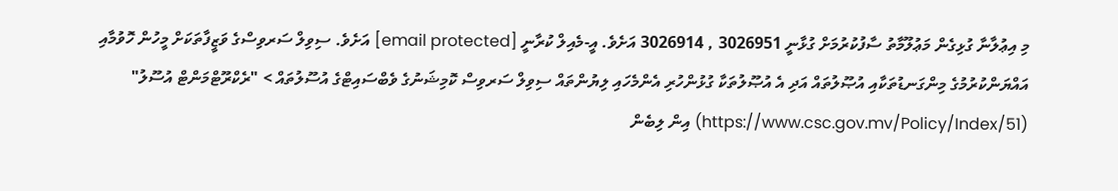މި އިޢުލާނާ ގުޅިގެން މަޢުލޫމާތު ސާފުކުރުމަށް ގުޅާނީ 3026951 , 3026914 އަށެވެ. އީ-މެއިލް ކުރާނީ [email protected] އަށެވެ. ސިވިލް ސަރވިސްގެ ވަޒީފާތަކަށް މީހުން ހޮވުމާއި އައްޔަންކުރުމުގެ މިންގަނޑުތަކާއި އުޞޫލުތައް އަދި އެ އުޞޫލުތަކާ ގުޅުންހުރި އެންމެހައި ލިޔުންތައް ސިވިލް ސަރވިސް ކޮމިޝަނުގެ ވެބްސައިޓްގެ އުސޫލުތައް > "ރެކްރޫޓްމަންޓް އުސޫލު" (https://www.csc.gov.mv/Policy/Index/51) އިން ލިބެން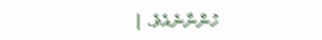ހުންނާނެއެވެ. |